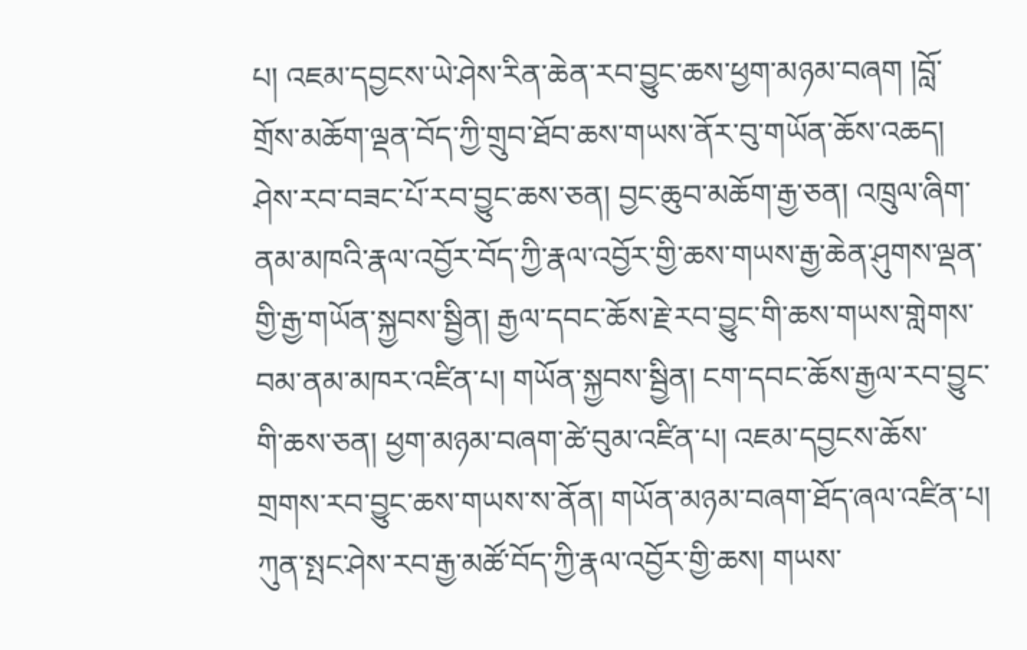པ། འཇམ་དབྱངས་ཡེ་ཤེས་རིན་ཆེན་རབ་བྱུང་ཆས་ཕྱག་མཉམ་བཞག །བློ་གྲོས་མཆོག་ལྡན་བོད་ཀྱི་གྲུབ་ཐོབ་ཆས་གཡས་ནོར་བུ་གཡོན་ཆོས་འཆད། ཤེས་རབ་བཟང་པོ་རབ་བྱུང་ཆས་ཅན། བྱང་ཆུབ་མཆོག་རྒྱ་ཅན། འཁྲུལ་ཞིག་ནམ་མཁའི་རྣལ་འབྱོར་བོད་ཀྱི་རྣལ་འབྱོར་གྱི་ཆས་གཡས་རྒྱ་ཆེན་ཤུགས་ལྡན་གྱི་རྒྱ་གཡོན་སྐྱབས་སྦྱིན། རྒྱལ་དབང་ཆོས་རྗེ་རབ་བྱུང་གི་ཆས་གཡས་གླེགས་བམ་ནམ་མཁར་འཛིན་པ། གཡོན་སྐྱབས་སྦྱིན། ངག་དབང་ཆོས་རྒྱལ་རབ་བྱུང་གི་ཆས་ཅན། ཕྱག་མཉམ་བཞག་ཚེ་བུམ་འཛིན་པ། འཇམ་དབྱངས་ཆོས་གྲགས་རབ་བྱུང་ཆས་གཡས་ས་ནོན། གཡོན་མཉམ་བཞག་ཐོད་ཞལ་འཛིན་པ། ཀུན་སྤང་ཤེས་རབ་རྒྱ་མཚོ་བོད་ཀྱི་རྣལ་འབྱོར་གྱི་ཆས། གཡས་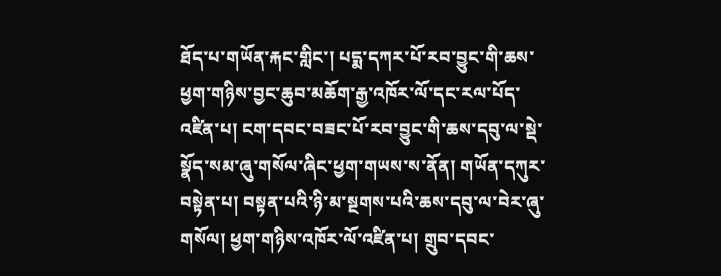ཐོད་པ་གཡོན་རྐང་གླིང་། པདྨ་དཀར་པོ་རབ་བྱུང་གི་ཆས་ཕྱག་གཉིས་བྱང་ཆུབ་མཆོག་རྒྱ་འཁོར་ལོ་དང་རལ་པོད་འཛིན་པ། ངག་དབང་བཟང་པོ་རབ་བྱུང་གི་ཆས་དབུ་ལ་སྡེ་སྣོད་སམ་ཞུ་གསོལ་ཞིང་ཕྱག་གཡས་ས་ནོན། གཡོན་དཀུར་བསྟེན་པ། བསྟན་པའི་ཉི་མ་སྔགས་པའི་ཆས་དབུ་ལ་བེར་ཞུ་གསོལ། ཕྱག་གཉིས་འཁོར་ལོ་འཛིན་པ། གྲུབ་དབང་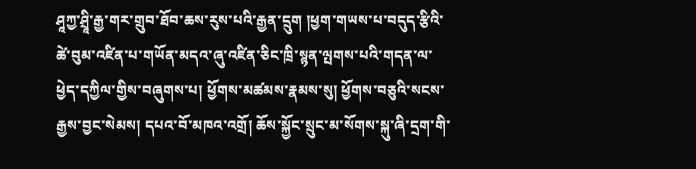ཤཱཀྱ་ཤྲཱི་རྒྱ་གར་གྲུབ་ཐོབ་ཆས་རུས་པའི་རྒྱན་དྲུག །ཕྱག་གཡས་པ་བདུད་རྩིའི་ཚེ་བུམ་འཛིན་པ་གཡོན་མདའ་ཞུ་འཛིན་ཅིང་ཁྲི་སྙན་ལྤགས་པའི་གདན་ལ་ཕྱེད་དཀྱིལ་གྱིས་བཞུགས་པ། ཕྱོགས་མཚམས་རྣམས་སུ། ཕྱོགས་བཅུའི་སངས་རྒྱས་བྱང་སེམས། དཔའ་བོ་མཁའ་འགྲོ། ཆོས་སྐྱོང་སྲུང་མ་སོགས་སྐུ་ཞི་དྲག་གི་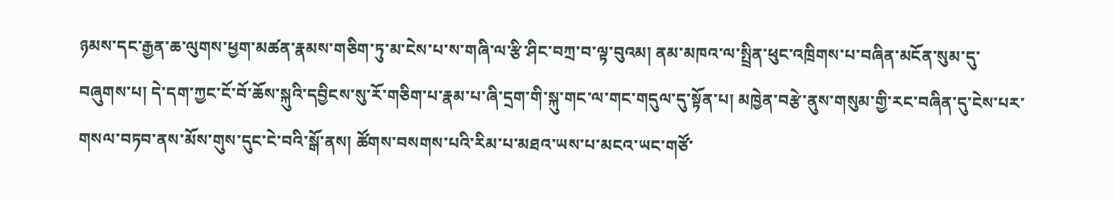ཉམས་དང་རྒྱན་ཆ་ལུགས་ཕྱག་མཚན་རྣམས་གཅིག་ཏུ་མ་ངེས་པ་ས་གཞི་ལ་རྩི་ཤིང་བཀྲ་བ་ལྟ་བུའམ། ནམ་མཁའ་ལ་སྤྲིན་ཕུང་འཁྲིགས་པ་བཞིན་མངོན་སུམ་དུ་བཞུགས་པ། དེ་དག་ཀྱང་ངོ་བོ་ཆོས་སྐུའི་དབྱིངས་སུ་རོ་གཅིག་པ་རྣམ་པ་ཞི་དྲག་གི་སྐུ་གང་ལ་གང་གདུལ་དུ་སྟོན་པ། མཁྱེན་བརྩེ་ནུས་གསུམ་གྱི་རང་བཞིན་དུ་ངེས་པར་གསལ་བཏབ་ནས་མོས་གུས་དུང་ངེ་བའི་སྒོ་ནས། ཚོགས་བསགས་པའི་རིམ་པ་མཐའ་ཡས་པ་མངའ་ཡང་གཙོ་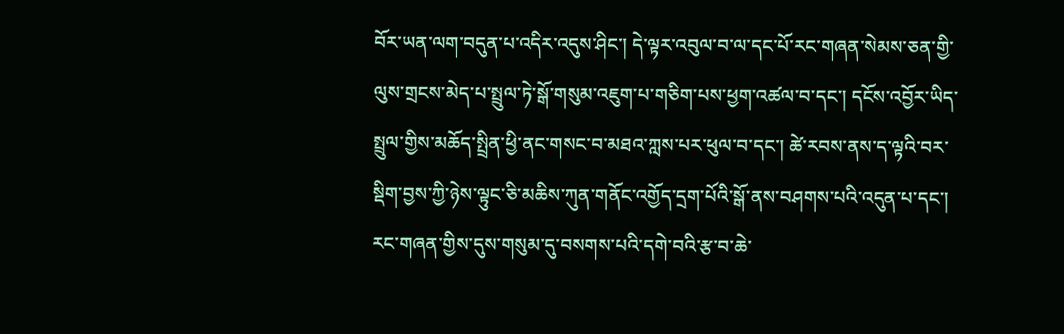བོར་ཡན་ལག་བདུན་པ་འདིར་འདུས་ཤིང་། དེ་ལྟར་འབུལ་བ་ལ་དང་པོ་རང་གཞན་སེམས་ཅན་གྱི་ལུས་གྲངས་མེད་པ་སྤྲུལ་ཏེ་སྒོ་གསུམ་འཇུག་པ་གཅིག་པས་ཕྱག་འཚལ་བ་དང་། དངོས་འབྱོར་ཡིད་སྤྲུལ་གྱིས་མཆོད་སྤྲིན་ཕྱི་ནང་གསང་བ་མཐའ་ཀླས་པར་ཕུལ་བ་དང་། ཚེ་རབས་ནས་ད་ལྟའི་བར་སྡིག་བྱས་ཀྱི་ཉེས་ལྟུང་ཅི་མཆིས་ཀུན་གནོང་འགྱོད་དྲག་པོའི་སྒོ་ནས་བཤགས་པའི་འདུན་པ་དང་། རང་གཞན་གྱིས་དུས་གསུམ་དུ་བསགས་པའི་དགེ་བའི་རྩ་བ་ཆེ་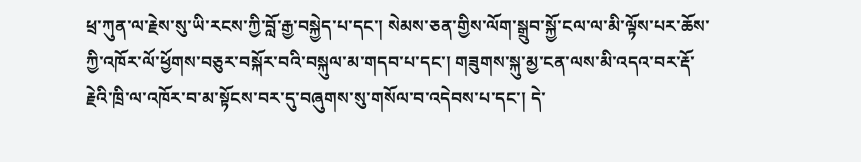ཕྲ་ཀུན་ལ་རྗེས་སུ་ཡི་རངས་ཀྱི་བློ་རྒྱ་བསྐྱེད་པ་དང་། སེམས་ཅན་གྱིས་ལོག་སྒྲུབ་སྐྱོ་ངལ་ལ་མི་ལྟོས་པར་ཆོས་ཀྱི་འཁོར་ལོ་ཕྱོགས་བཅུར་བསྐོར་བའི་བསྐུལ་མ་གདབ་པ་དང་། གཟུགས་སྐུ་མྱ་ངན་ལས་མི་འདའ་བར་རྡོ་རྗེའི་ཁྲི་ལ་འཁོར་བ་མ་སྟོངས་བར་དུ་བཞུགས་སུ་གསོལ་བ་འདེབས་པ་དང་། དེ་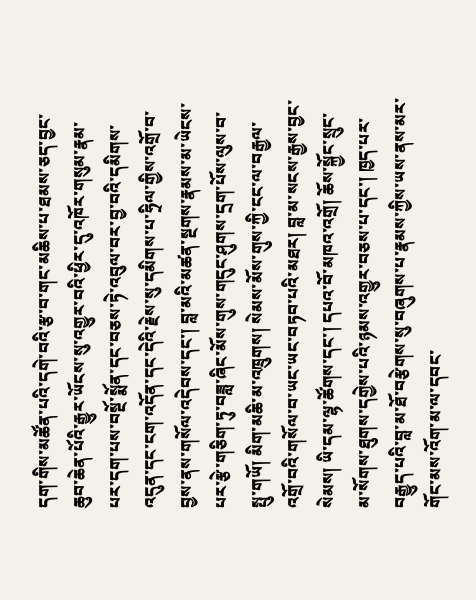དག་གིས་མཚོན་པའི་དགེ་བའི་རྩ་བ་གང་མཆིས་པ་ཐམས་ཅད་བྱང་ཆུབ་ཆེན་པོའི་རྒྱུར་ཡོངས་སུ་འགྱུར་བའི་ཕྱིར་དུ་འཁོར་གསུམ་རྣམ་པར་དག་པས་བསྔོ་སྨོན་དང་བཅས་ཏེ་འབུལ་བར་བྱ་བའི་དམིགས་འདུན་དང་ངག་འདོན་དང་དེའི་རྗེས་སུ་དམིགས་པ་ཧྲིལ་གྱིས་འགྲོ་བ་བྱས་ནས་གསོལ་འདེབས་དང་། བླ་མའི་མཚན་སྔགས་རྣམས་མ་ཡེངས་པར་རྩེ་གཅིག་ཏུ་བཟླ་ཞིང་མོས་གུས་གདུང་ཤུགས་དྲག་པོས་ལུས་བ་སྤུ་གཡོ། མིག་མཆི་མ་འཁྲུགས། སེམས་མོས་གུས་ཀྱི་ངང་ལ་བརྒྱལ་འགྲོ་བའི་གསོལ་བ་ཡང་ཡང་བཏབ་པའི་མཐར། བླ་མ་སངས་རྒྱས་བྱང་སེམས། ཡི་དམ་ལྷ་ཚོགས་དང་། དཔའ་བོ་མཁའ་འགྲོ། ཆོས་སྐྱོང་སྲུང་མ་སོགས་ཐུགས་དགྱེས་པའི་ཉམས་འགྱུར་བཅས་པ་དང་། ཁྱད་པར་བརྒྱུད་པའི་བླ་མ་ཐོ་བརྩེགས་སུ་བཞུགས་པ་རྣམས་ཀྱིས་ཡས་ནས་མར་གོང་མས་འོག་མ་ལ་དབང་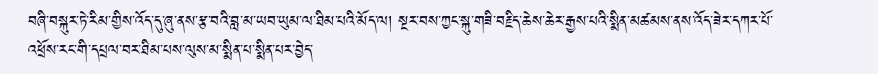བཞི་བསྐུར་ཏེ་རིམ་གྱིས་འོད་དུ་ཞུ་ནས་རྩ་བའི་བླ་མ་ཡབ་ཡུམ་ལ་ཐིམ་པའི་མོད་ལ། སྔར་བས་ཀྱང་སྐུ་གཟི་བརྗིད་ཆེས་ཆེར་རྒྱས་པའི་སྨིན་མཚམས་ནས་འོད་ཟེར་དཀར་པོ་འཕྲོས་རང་གི་དཔྲལ་བར་ཐིམ་པས་ལུས་མ་སྨིན་པ་སྨིན་པར་བྱེད་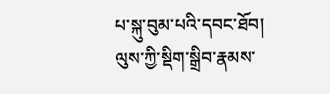པ་སྐུ་བུམ་པའི་དབང་ཐོབ། ལུས་ཀྱི་སྡིག་སྒྲིབ་རྣམས་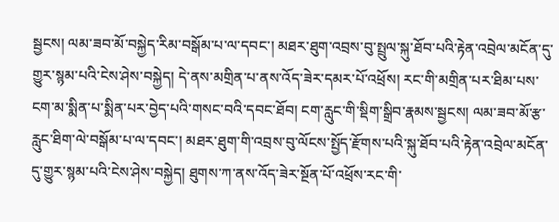སྦྱངས། ལམ་ཟབ་མོ་བསྐྱེད་རིམ་བསྒོམ་པ་ལ་དབང་། མཐར་ཐུག་འབྲས་བུ་སྤྲུལ་སྐུ་ཐོབ་པའི་རྟེན་འབྲེལ་མངོན་དུ་གྱུར་སྙམ་པའི་ངེས་ཤེས་བསྐྱེད། དེ་ནས་མགྲིན་པ་ནས་འོད་ཟེར་དམར་པོ་འཕྲོས། རང་གི་མགྲིན་པར་ཐིམ་པས་ངག་མ་སྨིན་པ་སྨིན་པར་བྱེད་པའི་གསང་བའི་དབང་ཐོབ། ངག་རླུང་གི་སྡིག་སྒྲིབ་རྣམས་སྦྱངས། ལམ་ཟབ་མོ་རྩ་རླུང་ཐིག་ལེ་བསྒོམ་པ་ལ་དབང་། མཐར་ཐུག་གི་འབྲས་བུ་ལོངས་སྤྱོད་རྫོགས་པའི་སྐུ་ཐོབ་པའི་རྟེན་འབྲེལ་མངོན་དུ་གྱུར་སྙམ་པའི་ངེས་ཤེས་བསྐྱེད། ཐུགས་ཀ་ནས་འོད་ཟེར་སྔོན་པོ་འཕྲོས་རང་གི་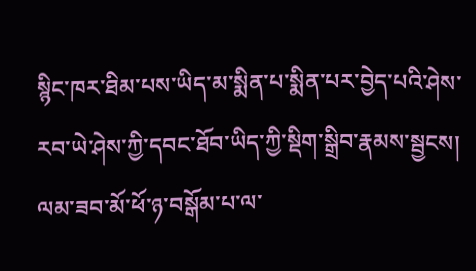སྙིང་ཁར་ཐིམ་པས་ཡིད་མ་སྨིན་པ་སྨིན་པར་བྱེད་པའི་ཤེས་རབ་ཡེ་ཤེས་ཀྱི་དབང་ཐོབ་ཡིད་ཀྱི་སྡིག་སྒྲིབ་རྣམས་སྦྱངས། ལམ་ཟབ་མོ་ཕོ་ཉ་བསྒོམ་པ་ལ་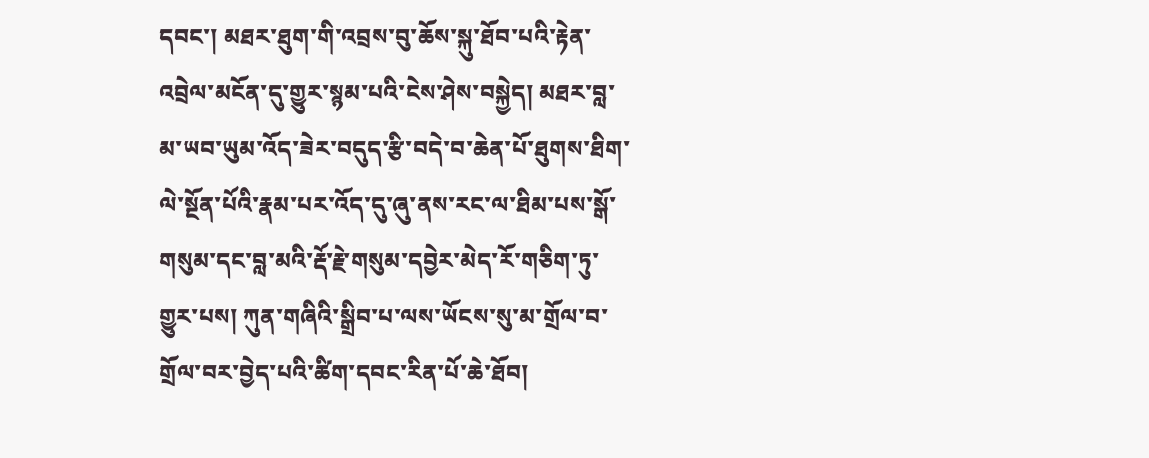དབང་། མཐར་ཐུག་གི་འབྲས་བུ་ཆོས་སྐུ་ཐོབ་པའི་རྟེན་འབྲེལ་མངོན་དུ་གྱུར་སྙམ་པའི་ངེས་ཤེས་བསྐྱེད། མཐར་བླ་མ་ཡབ་ཡུམ་འོད་ཟེར་བདུད་རྩི་བདེ་བ་ཆེན་པོ་ཐུགས་ཐིག་ལེ་སྔོན་པོའི་རྣམ་པར་འོད་དུ་ཞུ་ནས་རང་ལ་ཐིམ་པས་སྒོ་གསུམ་དང་བླ་མའི་རྡོ་རྗེ་གསུམ་དབྱེར་མེད་རོ་གཅིག་ཏུ་གྱུར་པས། ཀུན་གཞིའི་སྒྲིབ་པ་ལས་ཡོངས་སུ་མ་གྲོལ་བ་གྲོལ་བར་བྱེད་པའི་ཚིག་དབང་རིན་པོ་ཆེ་ཐོབ།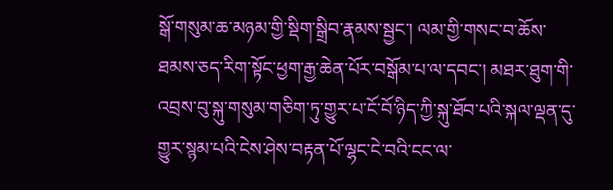སྒོ་གསུམ་ཆ་མཉམ་གྱི་སྡིག་སྒྲིབ་རྣམས་སྦྱང་། ལམ་གྱི་གསང་བ་ཆོས་ཐམས་ཅད་རིག་སྟོང་ཕྱག་རྒྱ་ཆེན་པོར་བསྒོམ་པ་ལ་དབང་། མཐར་ཐུག་གི་འབྲས་བུ་སྐུ་གསུམ་གཅིག་ཏུ་གྱུར་པ་ངོ་བོ་ཉིད་ཀྱི་སྐུ་ཐོབ་པའི་སྐལ་ལྡན་དུ་གྱུར་སྙམ་པའི་ངེས་ཤེས་བརྟན་པོ་ལྷང་ངེ་བའི་ངང་ལ་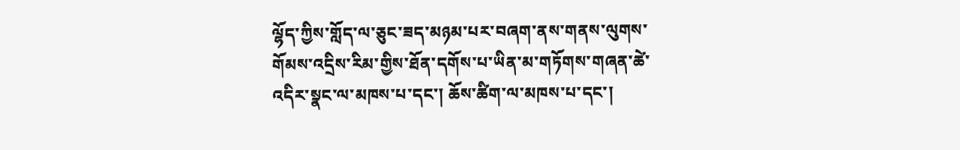ལྷོད་ཀྱིས་གློད་ལ་ཅུང་ཟད་མཉམ་པར་བཞག་ནས་གནས་ལུགས་གོམས་འདྲིས་རིམ་གྱིས་ཐོན་དགོས་པ་ཡིན་མ་གཏོགས་གཞན་ཚེ་འདིར་སྣང་ལ་མཁས་པ་དང་། ཆོས་ཚིག་ལ་མཁས་པ་དང་།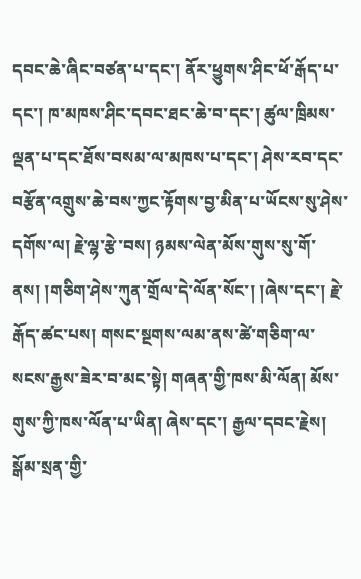དབང་ཆེ་ཞིང་བཙན་པ་དང་། ནོར་ཕྱུགས་ཤིང་ཕོ་རྒོད་པ་དང་། ཁ་མཁས་ཤིང་དབང་ཐང་ཆེ་བ་དང་། ཚུལ་ཁྲིམས་ལྡན་པ་དང་ཐོས་བསམ་ལ་མཁས་པ་དང་། ཤེས་རབ་དང་བརྩོན་འགྲུས་ཆེ་བས་ཀྱང་རྟོགས་བྱ་མིན་པ་ཡོངས་སུ་ཤེས་དགོས་ལ། རྗེ་ལྷ་རྩེ་བས། ཉམས་ལེན་མོས་གུས་སུ་གོ་ནས། །གཅིག་ཤེས་ཀུན་གྲོལ་དེ་ལོན་སོང་། །ཞེས་དང་། རྗེ་རྒོད་ཚང་པས། གསང་སྔགས་ལམ་ནས་ཚེ་གཅིག་ལ་སངས་རྒྱས་ཟེར་བ་མང་སྟེ། གཞན་གྱི་ཁས་མི་ལོན། མོས་གུས་ཀྱི་ཁས་ལོན་པ་ཡིན། ཞེས་དང་། རྒྱལ་དབང་རྗེས། སྒོམ་སྲན་གྱི་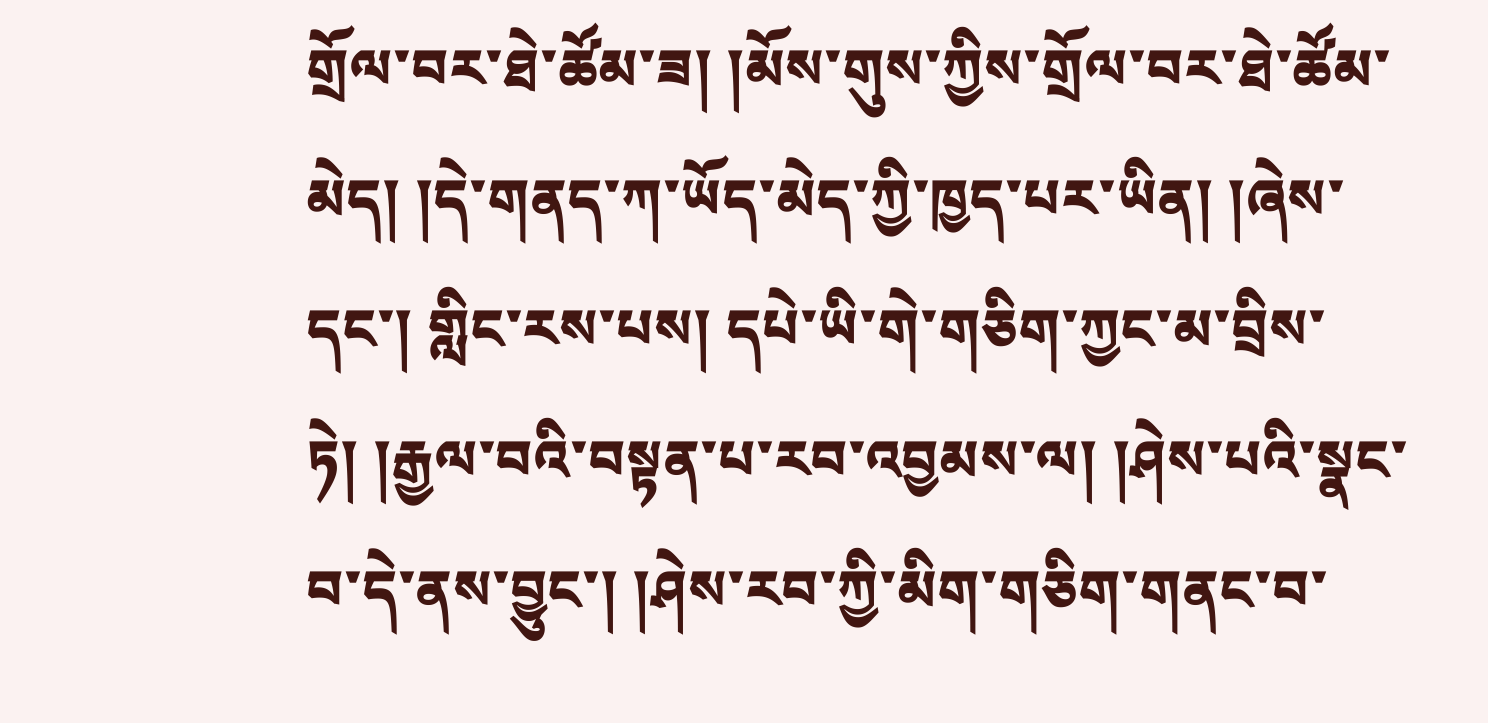གྲོལ་བར་ཐེ་ཚོམ་ཟ། །མོས་གུས་ཀྱིས་གྲོལ་བར་ཐེ་ཚོམ་མེད། །དེ་གནད་ཀ་ཡོད་མེད་ཀྱི་ཁྱད་པར་ཡིན། །ཞེས་དང་། གླིང་རས་པས། དཔེ་ཡི་གེ་གཅིག་ཀྱང་མ་བྲིས་ཏེ། །རྒྱལ་བའི་བསྟན་པ་རབ་འབྱམས་ལ། །ཤེས་པའི་སྣང་བ་དེ་ནས་བྱུང་། །ཤེས་རབ་ཀྱི་མིག་གཅིག་གནང་བ་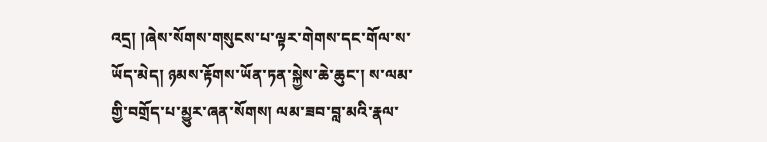འདྲ། །ཞེས་སོགས་གསུངས་པ་ལྟར་གེགས་དང་གོལ་ས་ཡོད་མེད། ཉམས་རྟོགས་ཡོན་ཏན་སྐྱེས་ཆེ་ཆུང་། ས་ལམ་གྱི་བགྲོད་པ་མྱུར་ཞན་སོགས། ལམ་ཟབ་བླ་མའི་རྣལ་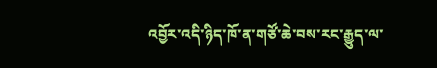འབྱོར་འདི་ཉིད་ཁོ་ན་གཙོ་ཆེ་བས་རང་རྒྱུད་ལ་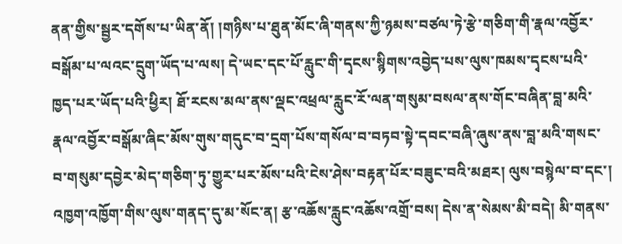ནན་གྱིས་སྦྱར་དགོས་པ་ཡིན་ནོ། །གཉིས་པ་ཐུན་མོང་ཞི་གནས་ཀྱི་ཉམས་བཙལ་ཏེ་རྩེ་གཅིག་གི་རྣལ་འབྱོར་བསྒོམ་པ་ལའང་དྲུག་ཡོད་པ་ལས། དེ་ཡང་དང་པོ་རླུང་གི་དྭངས་སྙིགས་འབྱེད་པས་ལུས་ཁམས་དྭངས་པའི་ཁྱད་པར་ཡོད་པའི་ཕྱིར། ཐོ་རངས་མལ་ནས་ལྡང་འཕྲལ་རླུང་རོ་ལན་གསུམ་བསལ་ནས་གོང་བཞིན་བླ་མའི་རྣལ་འབྱོར་བསྒོམ་ཞིང་མོས་གུས་གདུང་བ་དྲག་པོས་གསོལ་བ་བཏབ་སྟེ་དབང་བཞི་ཞུས་ནས་བླ་མའི་གསང་བ་གསུམ་དབྱེར་མེད་གཅིག་ཏུ་གྱུར་པར་མོས་པའི་ངེས་ཤེས་བརྟན་པོར་བཟུང་བའི་མཐར། ལུས་བསྙེལ་བ་དང་། འཁྱག་འཁྱོག་གིས་ལུས་གནད་དུ་མ་སོང་ན། རྩ་འཆོས་རླུང་འཆོས་འགྲོ་བས། དེས་ན་སེམས་མི་བདེ། མི་གནས་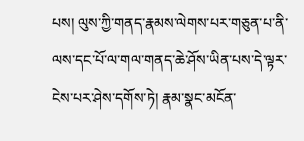པས། ལུས་ཀྱི་གནད་རྣམས་ལེགས་པར་གཅུན་པ་ནི་ལས་དང་པོ་ལ་གལ་གནད་ཆེ་ཤོས་ཡིན་པས་དེ་ལྟར་ངེས་པར་ཤེས་དགོས་ཏེ། རྣམ་སྣང་མངོན་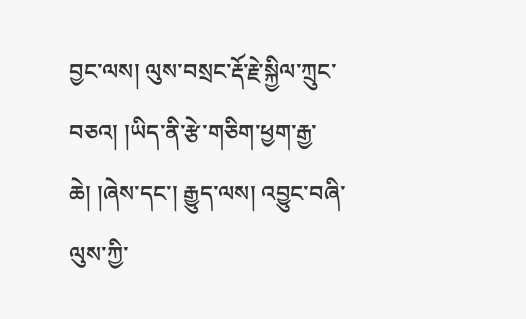བྱང་ལས། ལུས་བསྲང་རྡོ་རྗེ་སྐྱིལ་ཀྲུང་བཅའ། །ཡིད་ནི་རྩེ་གཅིག་ཕྱག་རྒྱ་ཆེ། །ཞེས་དང་། རྒྱུད་ལས། འབྱུང་བཞི་ལུས་ཀྱི་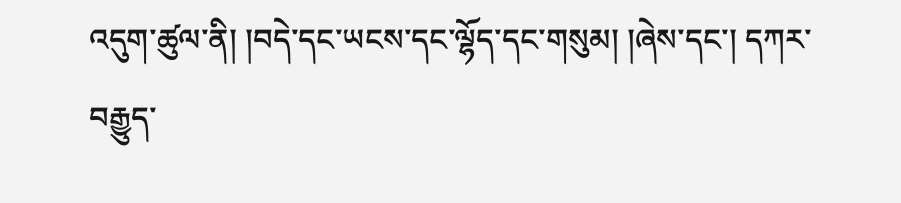འདུག་ཚུལ་ནི། །བདེ་དང་ཡངས་དང་ལྷོད་དང་གསུམ། །ཞེས་དང་། དཀར་བརྒྱུད་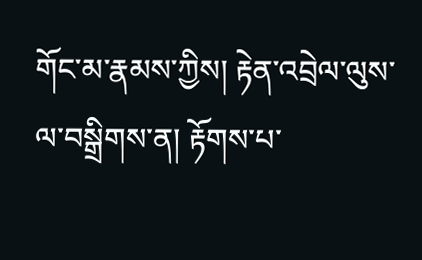གོང་མ་རྣམས་ཀྱིས། རྟེན་འབྲེལ་ལུས་ལ་བསྒྲིགས་ན། རྟོགས་པ་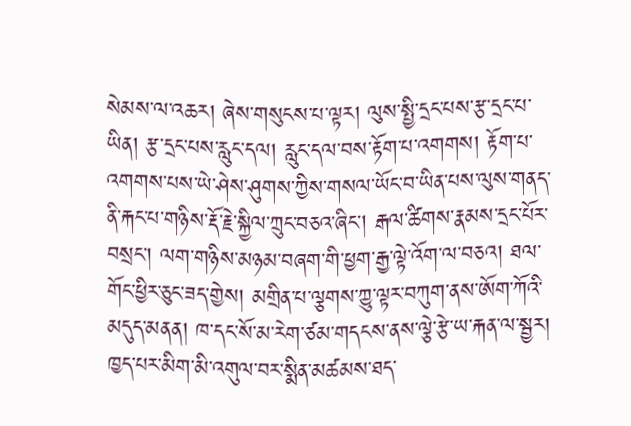སེམས་ལ་འཆར། ཞེས་གསུངས་པ་ལྟར། ལུས་སྤྱི་དྲང་པས་རྩ་དྲང་པ་ཡིན། རྩ་དྲང་པས་རླུང་དལ། རླུང་དལ་བས་རྟོག་པ་འགགས། རྟོག་པ་འགགས་པས་ཡེ་ཤེས་ཤུགས་ཀྱིས་གསལ་ཡོང་བ་ཡིན་པས་ལུས་གནད་ནི་རྐང་པ་གཉིས་རྡོ་རྗེ་སྐྱིལ་ཀྲུང་བཅའ་ཞིང་། རྒལ་ཚིགས་རྣམས་དྲང་པོར་བསྲང་། ལག་གཉིས་མཉམ་བཞག་གི་ཕྱག་རྒྱ་ལྟེ་འོག་ལ་བཅའ། ཐལ་གོང་ཕྱིར་ཅུང་ཟད་གྱེས། མགྲིན་པ་ལྕགས་ཀྱུ་ལྟར་བཀུག་ནས་ཨོག་ཀོའི་མདུད་མནན། ཁ་དང་སོ་མ་རེག་ཙམ་གདངས་ནས་ལྕེ་རྩེ་ཡ་རྐན་ལ་སྦྱར། ཁྱད་པར་མིག་མི་འགུལ་བར་སྨིན་མཚམས་ཐད་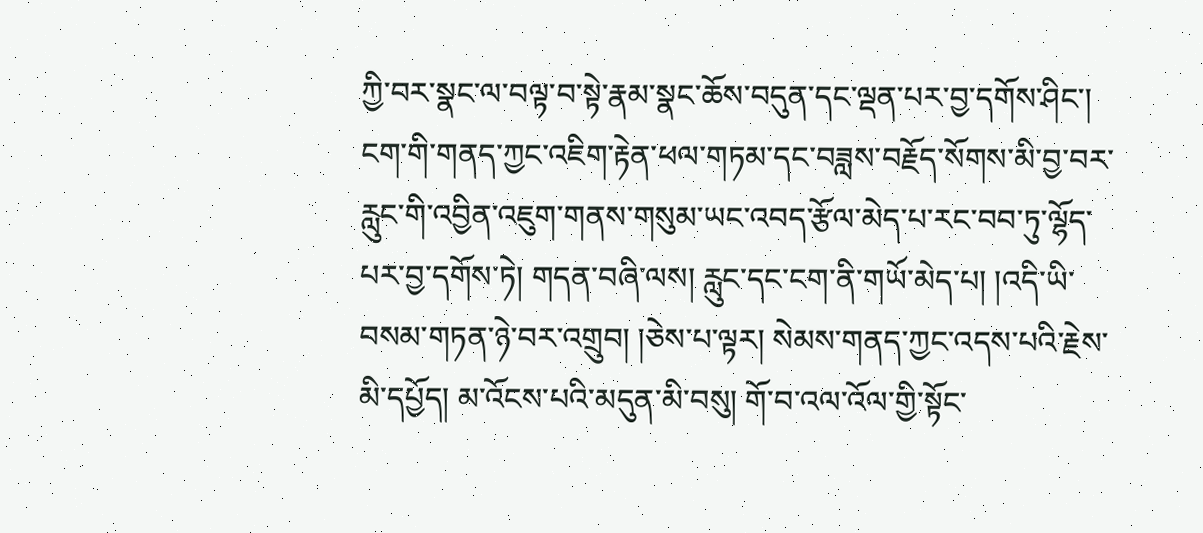ཀྱི་བར་སྣང་ལ་བལྟ་བ་སྟེ་རྣམ་སྣང་ཆོས་བདུན་དང་ལྡན་པར་བྱ་དགོས་ཤིང་། ངག་གི་གནད་ཀྱང་འཇིག་རྟེན་ཕལ་གཏམ་དང་བཟླས་བརྗོད་སོགས་མི་བྱ་བར་རླུང་གི་འབྱིན་འཇུག་གནས་གསུམ་ཡང་འབད་རྩོལ་མེད་པ་རང་བབ་ཏུ་ལྷོད་པར་བྱ་དགོས་ཏེ། གདན་བཞི་ལས། རླུང་དང་ངག་ནི་གཡོ་མེད་པ། །འདི་ཡི་བསམ་གཏན་ཉེ་བར་འགྲུབ། །ཅེས་པ་ལྟར། སེམས་གནད་ཀྱང་འདས་པའི་རྗེས་མི་དཔྱོད། མ་འོངས་པའི་མདུན་མི་བསུ། གོ་བ་འལ་འོལ་གྱི་སྟོང་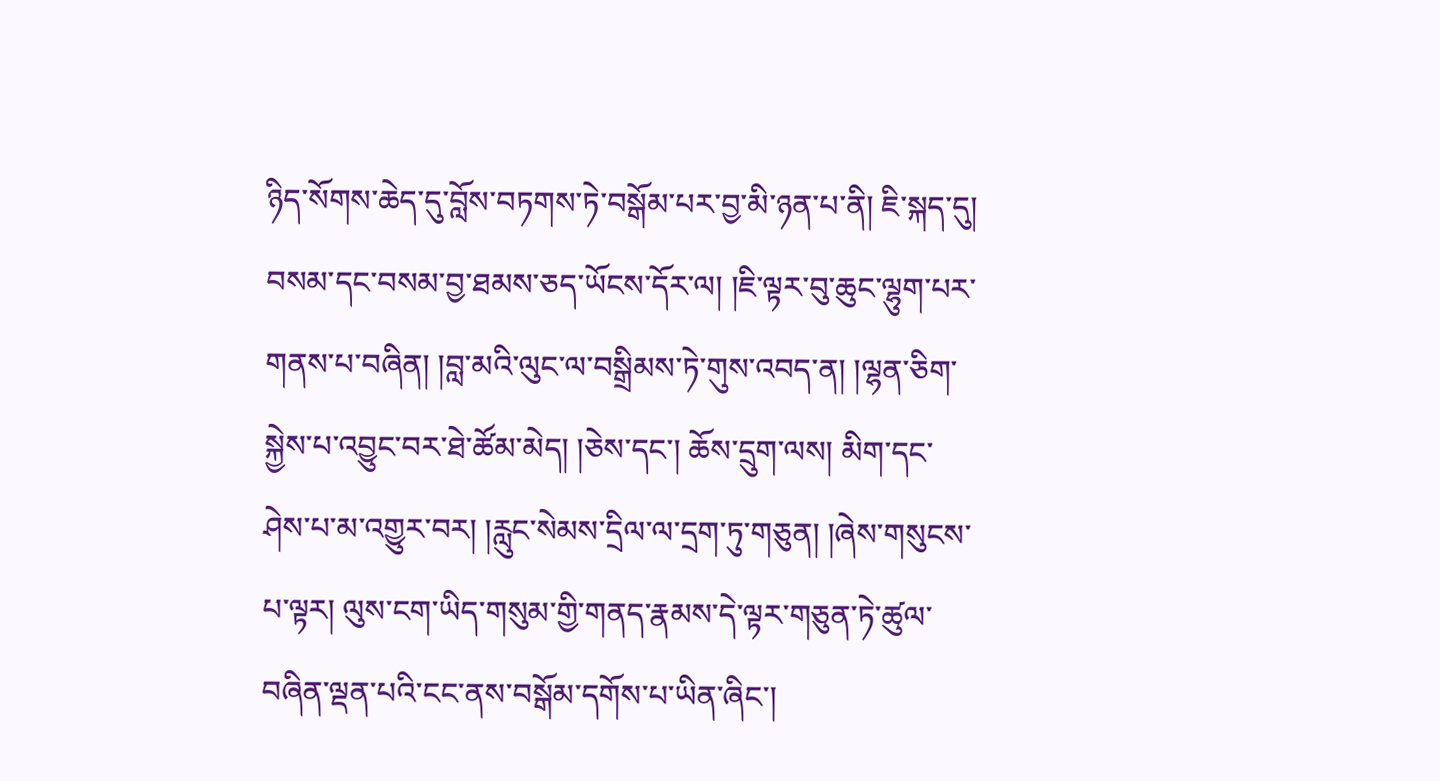ཉིད་སོགས་ཆེད་དུ་བློས་བཏགས་ཏེ་བསྒོམ་པར་བྱ་མི་ཉན་པ་ནི། ཇི་སྐད་དུ། བསམ་དང་བསམ་བྱ་ཐམས་ཅད་ཡོངས་དོར་ལ། །ཇི་ལྟར་བུ་ཆུང་ལྷུག་པར་གནས་པ་བཞིན། །བླ་མའི་ལུང་ལ་བསྒྲིམས་ཏེ་གུས་འབད་ན། །ལྷན་ཅིག་སྐྱེས་པ་འབྱུང་བར་ཐེ་ཚོམ་མེད། །ཅེས་དང་། ཆོས་དྲུག་ལས། མིག་དང་ཤེས་པ་མ་འགྱུར་བར། །རླུང་སེམས་དྲིལ་ལ་དྲག་ཏུ་གཅུན། །ཞེས་གསུངས་པ་ལྟར། ལུས་ངག་ཡིད་གསུམ་གྱི་གནད་རྣམས་དེ་ལྟར་གཅུན་ཏེ་ཚུལ་བཞིན་ལྡན་པའི་ངང་ནས་བསྒོམ་དགོས་པ་ཡིན་ཞིང་།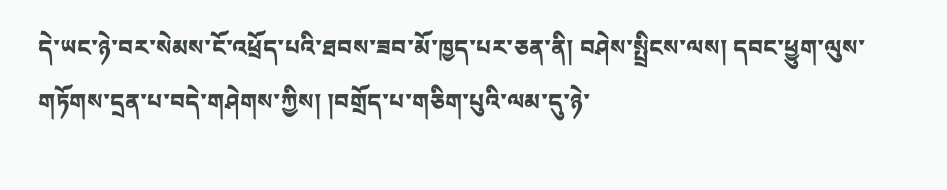དེ་ཡང་ཉེ་བར་སེམས་ངོ་འཕྲོད་པའི་ཐབས་ཟབ་མོ་ཁྱད་པར་ཅན་ནི། བཤེས་སྤྲིངས་ལས། དབང་ཕྱུག་ལུས་གཏོགས་དྲན་པ་བདེ་གཤེགས་ཀྱིས། །བགྲོད་པ་གཅིག་པུའི་ལམ་དུ་ཉེ་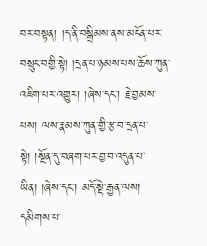བར་བསྟན། །ད་ནི་བསྒྲིམས་ནས་མངོན་པར་བསྲུང་བགྱི་སྟེ། །དྲན་པ་ཉམས་པས་ཆོས་ཀུན་འཇིག་པར་འགྱུར། །ཞེས་དང་། རྗེ་བྱམས་པས། ལས་རྣམས་ཀུན་གྱི་རྩ་བ་དྲན་པ་སྟེ། །སྔོན་དུ་བཞག་པར་བྱ་བ་འདུན་པ་ཡིན། །ཞེས་དང་། མདོ་སྡེ་རྒྱན་ལས། དམིགས་པ་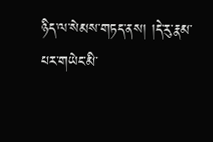ཉིད་ལ་སེམས་གཏད་ནས། །དེ་རུ་རྣམ་པར་གཡེང་མི་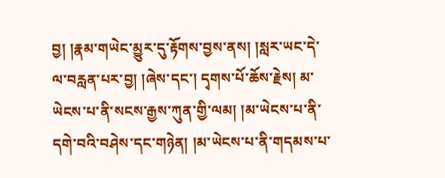བྱ། །རྣམ་གཡེང་མྱུར་དུ་རྟོགས་བྱས་ནས། །སླར་ཡང་དེ་ལ་བརླན་པར་བྱ། །ཞེས་དང་། དྭགས་པོ་ཆོས་རྗེས། མ་ཡེངས་པ་ནི་སངས་རྒྱས་ཀུན་གྱི་ལམ། །མ་ཡེངས་པ་ནི་དགེ་བའི་བཤེས་དང་གཉེན། །མ་ཡེངས་པ་ནི་གདམས་པ་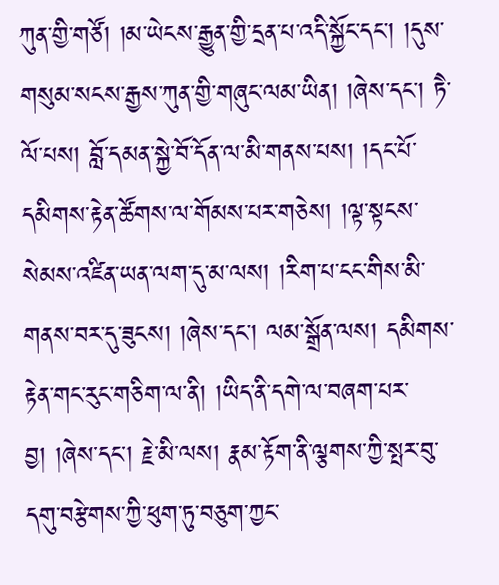ཀུན་གྱི་གཙོ། །མ་ཡེངས་རྒྱུན་གྱི་དྲན་པ་འདི་སྐྱོང་དང་། །དུས་གསུམ་སངས་རྒྱས་ཀུན་གྱི་གཞུང་ལམ་ཡིན། །ཞེས་དང་། ཏཻ་ལོ་པས། བློ་དམན་སྐྱེ་བོ་དོན་ལ་མི་གནས་པས། །དང་པོ་དམིགས་རྟེན་ཚོགས་ལ་གོམས་པར་གཅེས། །ལྟ་སྟངས་སེམས་འཛིན་ཡན་ལག་དུ་མ་ལས། །རིག་པ་ངང་གིས་མི་གནས་བར་དུ་ཟུངས། །ཞེས་དང་། ལམ་སྒྲོན་ལས། དམིགས་རྟེན་གང་རུང་གཅིག་ལ་ནི། །ཡིད་ནི་དགེ་ལ་བཞག་པར་བྱ། །ཞེས་དང་། རྗེ་མི་ལས། རྣམ་རྟོག་ནི་ལྕགས་ཀྱི་སྤར་བུ་དགུ་བརྩེགས་ཀྱི་ཕུག་ཏུ་བཅུག་ཀྱང་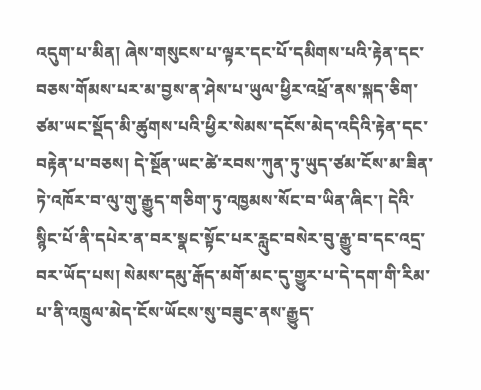འདུག་པ་མིན། ཞེས་གསུངས་པ་ལྟར་དང་པོ་དམིགས་པའི་རྟེན་དང་བཅས་གོམས་པར་མ་བྱས་ན་ཤེས་པ་ཡུལ་ཕྱིར་འཕྲོ་ནས་སྐད་ཅིག་ཙམ་ཡང་སྡོད་མི་ཚུགས་པའི་ཕྱིར་སེམས་དངོས་མེད་འདིའི་རྟེན་དང་བརྟེན་པ་བཅས། དེ་སྔོན་ཡང་ཚེ་རབས་ཀུན་ཏུ་ཡུད་ཙམ་ངོས་མ་ཟིན་ཏེ་འཁོར་བ་ལུ་གུ་རྒྱུད་གཅིག་ཏུ་འཁྱམས་སོང་བ་ཡིན་ཞིང་། དེའི་སྙིང་པོ་ནི་དཔེར་ན་བར་སྣང་སྟོང་པར་རླུང་བསེར་བུ་རྒྱུ་བ་དང་འདྲ་བར་ཡོད་པས། སེམས་དམུ་རྒོད་མགོ་མང་དུ་གྱུར་པ་དེ་དག་གི་རིམ་པ་ནི་འཁྲུལ་མེད་ངོས་ཡོངས་སུ་བཟུང་ནས་རྒྱུད་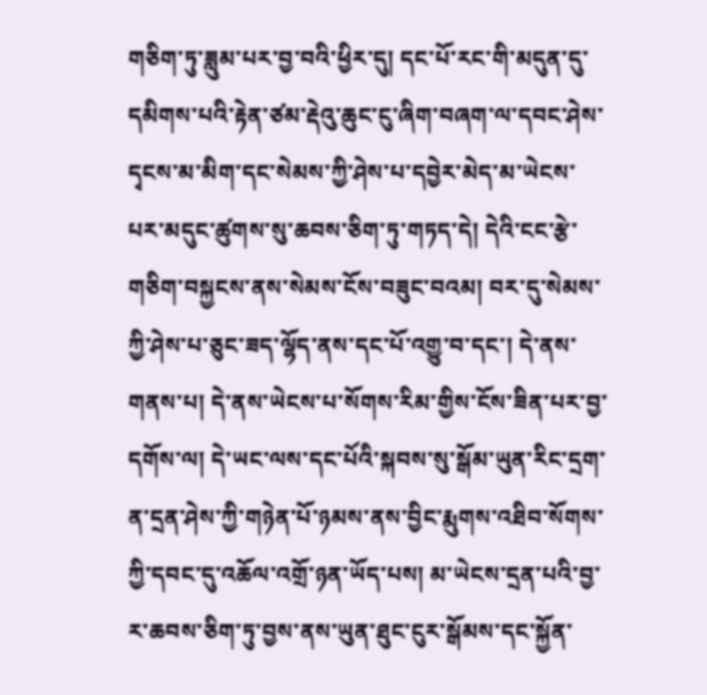གཅིག་ཏུ་ཟླུམ་པར་བྱ་བའི་ཕྱིར་དུ། དང་པོ་རང་གི་མདུན་དུ་དམིགས་པའི་རྟེན་ཙམ་རྡེའུ་ཆུང་ངུ་ཞིག་བཞག་ལ་དབང་ཤེས་དྭངས་མ་མིག་དང་སེམས་ཀྱི་ཤེས་པ་དབྱེར་མེད་མ་ཡེངས་པར་མདུང་ཚུགས་སུ་ཆབས་ཅིག་ཏུ་གཏད་དེ། དེའི་ངང་རྩེ་གཅིག་བསྐྱངས་ནས་སེམས་ངོས་བཟུང་བའམ། བར་དུ་སེམས་ཀྱི་ཤེས་པ་ཅུང་ཟད་ལྷོད་ནས་དང་པོ་འགྱུ་བ་དང་། དེ་ནས་གནས་པ། དེ་ནས་ཡེངས་པ་སོགས་རིམ་གྱིས་ངོས་ཟིན་པར་བྱ་དགོས་ལ། དེ་ཡང་ལས་དང་པོའི་སྐབས་སུ་སྒོམ་ཡུན་རིང་དྲག་ན་དྲན་ཤེས་ཀྱི་གཉེན་པོ་ཉམས་ནས་བྱིང་རྨུགས་འཐིབ་སོགས་ཀྱི་དབང་དུ་འཆོལ་འགྲོ་ཉན་ཡོད་པས། མ་ཡེངས་དྲན་པའི་བྱ་ར་ཆབས་ཅིག་ཏུ་བྱས་ནས་ཡུན་ཐུང་ངུར་སྒོམས་དང་སྐྱོན་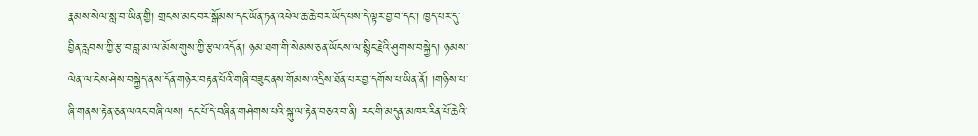རྣམས་སེལ་སླ་བ་ཡིན་གྱི། གྲངས་མང་བར་སྒོམས་དང་ཡོན་ཏན་འཕེལ་ཆ་ཆེ་བར་ཡོད་པས་དེ་ལྟར་བྱ་བ་དང་། ཁྱད་པར་དུ་བྱིན་རླབས་ཀྱི་རྩ་བ་བླ་མ་ལ་མོས་གུས་ཀྱི་རྩལ་འདོན། ཉམ་ཐག་གི་སེམས་ཅན་ཡོངས་ལ་སྙིང་རྗེའི་ཤུགས་བསྐྱེད། ཉམས་ལེན་ལ་ངེས་ཤེས་བསྐྱེད་ནས་དོན་གཉེར་བརྟན་པོའི་གཞི་བཟུང་ནས་གོམས་འདྲིས་ཐོན་པར་བྱ་དགོས་པ་ཡིན་ནོ། །གཉིས་པ་ཞི་གནས་རྟེན་ཅན་ལའང་བཞི་ལས། དང་པོ་དེ་བཞིན་གཤེགས་པའི་སྐུ་ལ་རྟེན་བཅའ་བ་ནི། རང་གི་མདུན་མཁར་རིན་པོ་ཆེའི་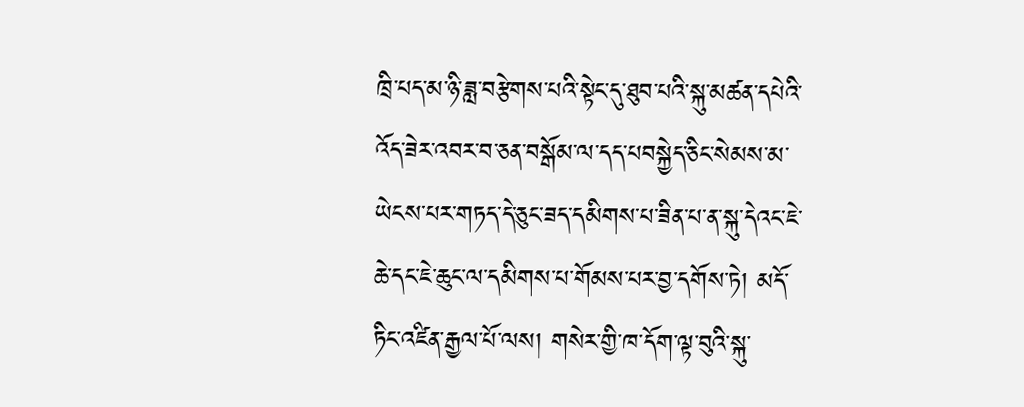ཁྲི་པད་མ་ཉི་ཟླ་བརྩེགས་པའི་སྟེང་དུ་ཐུབ་པའི་སྐུ་མཚན་དཔེའི་འོད་ཟེར་འབར་བ་ཅན་བསྒོམ་ལ་དད་པབསྐྱེད་ཅིང་སེམས་མ་ཡེངས་པར་གཏད་དེ་ཅུང་ཟད་དམིགས་པ་ཟིན་པ་ན་སྐུ་དེའང་ཇེ་ཆེ་དང་ཇེ་ཆུང་ལ་དམིགས་པ་གོམས་པར་བྱ་དགོས་ཏེ། མདོ་ཏིང་འཛིན་རྒྱལ་པོ་ལས། གསེར་གྱི་ཁ་དོག་ལྟ་བུའི་སྐུ་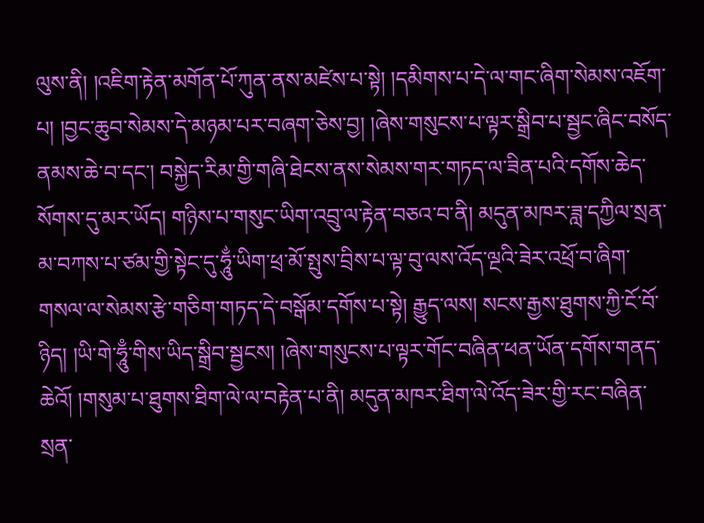ལུས་ནི། །འཇིག་རྟེན་མགོན་པོ་ཀུན་ནས་མཛེས་པ་སྟེ། །དམིགས་པ་དེ་ལ་གང་ཞིག་སེམས་འཇོག་པ། །བྱང་ཆུབ་སེམས་དེ་མཉམ་པར་བཞག་ཅེས་བྱ། །ཞེས་གསུངས་པ་ལྟར་སྒྲིབ་པ་སྦྱང་ཞིང་བསོད་ནམས་ཆེ་བ་དང་། བསྐྱེད་རིམ་གྱི་གཞི་ཐེངས་ནས་སེམས་གར་གཏད་ལ་ཟིན་པའི་དགོས་ཆེད་སོགས་དུ་མར་ཡོད། གཉིས་པ་གསུང་ཡིག་འབྲུ་ལ་རྟེན་བཅའ་བ་ནི། མདུན་མཁར་ཟླ་དཀྱིལ་སྲན་མ་བཀས་པ་ཙམ་གྱི་སྟེང་དུ་ཧཱུྂ་ཡིག་ཕྲ་མོ་སྤུས་བྲིས་པ་ལྟ་བུ་ལས་འོད་ལྔའི་ཟེར་འཕྲོ་བ་ཞིག་གསལ་ལ་སེམས་རྩེ་གཅིག་གཏད་དེ་བསྒོམ་དགོས་པ་སྟེ། རྒྱུད་ལས། སངས་རྒྱས་ཐུགས་ཀྱི་ངོ་བོ་ཉིད། །ཡི་གེ་ཧཱུྃ་གིས་ཡིད་སྒྲིབ་སྦྱངས། །ཞེས་གསུངས་པ་ལྟར་གོང་བཞིན་ཕན་ཡོན་དགོས་གནད་ཆེའོ། །གསུམ་པ་ཐུགས་ཐིག་ལེ་ལ་བརྟེན་པ་ནི། མདུན་མཁར་ཐིག་ལེ་འོད་ཟེར་གྱི་རང་བཞིན་སྲན་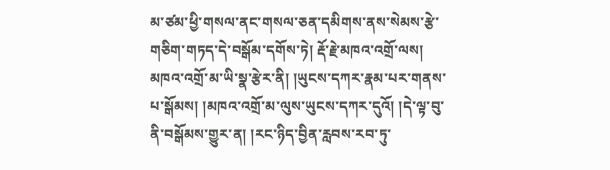མ་ཙམ་ཕྱི་གསལ་ནང་གསལ་ཅན་དམིགས་ནས་སེམས་རྩེ་གཅིག་གཏད་དེ་བསྒོམ་དགོས་ཏེ། རྡོ་རྗེ་མཁའ་འགྲོ་ལས། མཁའ་འགྲོ་མ་ཡི་སྣ་རྩེར་ནི། །ཡུངས་དཀར་རྣམ་པར་གནས་པ་སྒོམས། །མཁའ་འགྲོ་མ་ལུས་ཡུངས་དཀར་དུའོ། །དེ་ལྟ་བུ་ནི་བསྒོམས་གྱུར་ན། །རང་ཉིད་བྱིན་རླབས་རབ་ཏུ་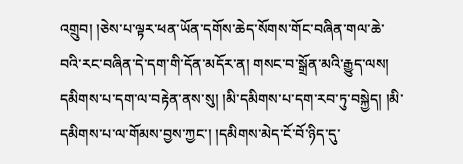འགྲུབ། །ཅེས་པ་ལྟར་ཕན་ཡོན་དགོས་ཆེད་སོགས་གོང་བཞིན་གལ་ཆེ་བའི་རང་བཞིན་དེ་དག་གི་དོན་མདོར་ན། གསང་བ་སྒྲོན་མའི་རྒྱུད་ལས། དམིགས་པ་དག་ལ་བརྟེན་ནས་སུ། །མི་དམིགས་པ་དག་རབ་ཏུ་བསྐྱེད། །མི་དམིགས་པ་ལ་གོམས་བྱས་ཀྱང་། །དམིགས་མེད་ངོ་བོ་ཉིད་དུ་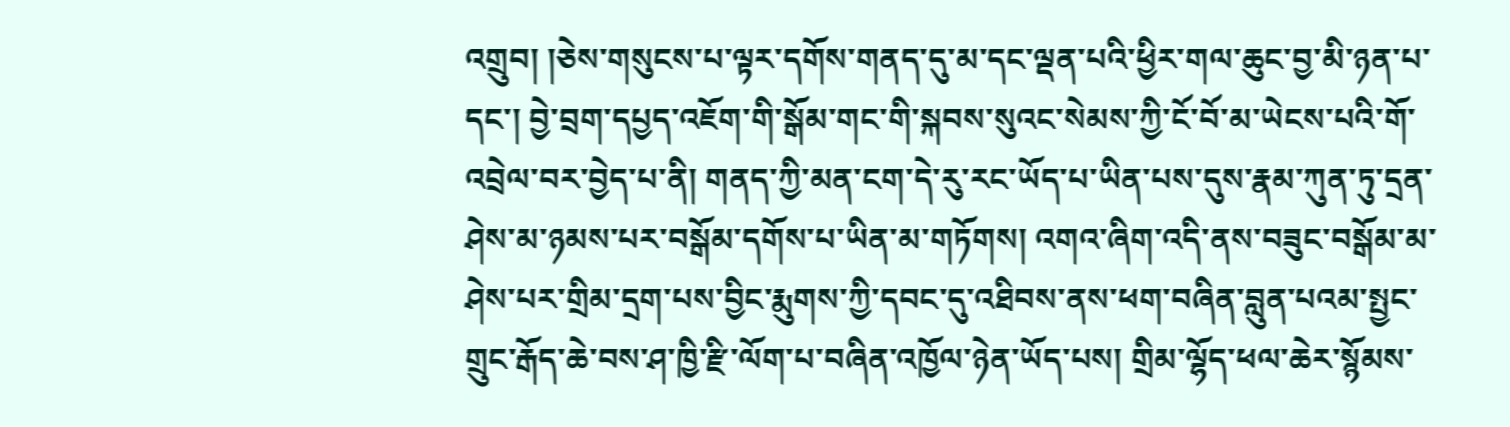འགྲུབ། །ཅེས་གསུངས་པ་ལྟར་དགོས་གནད་དུ་མ་དང་ལྡན་པའི་ཕྱིར་གལ་ཆུང་བྱ་མི་ཉན་པ་དང་། བྱེ་བྲག་དཔྱད་འཇོག་གི་སྒོམ་གང་གི་སྐབས་སུའང་སེམས་ཀྱི་ངོ་བོ་མ་ཡེངས་པའི་གོ་འབྲེལ་བར་བྱེད་པ་ནི། གནད་ཀྱི་མན་ངག་དེ་རུ་རང་ཡོད་པ་ཡིན་པས་དུས་རྣམ་ཀུན་ཏུ་དྲན་ཤེས་མ་ཉམས་པར་བསྒོམ་དགོས་པ་ཡིན་མ་གཏོགས། འགའ་ཞིག་འདི་ནས་བཟུང་བསྒོམ་མ་ཤེས་པར་གྲིམ་དྲག་པས་བྱིང་རྨུགས་ཀྱི་དབང་དུ་འཐིབས་ནས་ཕག་བཞིན་བླུན་པའམ་སྤྱང་གྲུང་རྒོད་ཆེ་བས་ཤ་ཁྱི་རྫི་ལོག་པ་བཞིན་འཁྱོལ་ཉེན་ཡོད་པས། གྲིམ་ལྷོད་ཕལ་ཆེར་སྙོམས་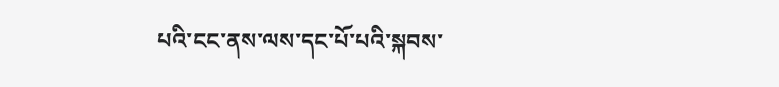པའི་ངང་ནས་ལས་དང་པོ་པའི་སྐབས་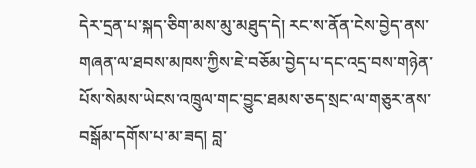དེར་དྲན་པ་སྐད་ཅིག་མས་མུ་མཐུད་དེ། རང་ས་ནོན་ངེས་བྱེད་ནས་གཞན་ལ་ཐབས་མཁས་ཀྱིས་ཇེ་བཅོམ་བྱེད་པ་དང་འདྲ་བས་གཉེན་པོས་སེམས་ཡེངས་འཁྲུལ་གང་བྱུང་ཐམས་ཅད་སྲང་ལ་གཅུར་ནས་བསྒོམ་དགོས་པ་མ་ཟད། བླ་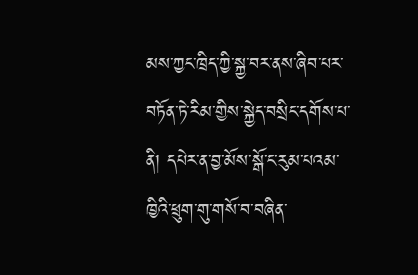མས་ཀྱང་ཁྲིད་ཀྱི་སྐྱ་བར་ནས་ཞིབ་པར་བཏོན་ཏེ་རིམ་གྱིས་སྐྱེད་བསྲིང་དགོས་པ་ནི། དཔེར་ན་བྱ་མོས་སྒོ་ང་རུམ་པའམ་ཁྱིའི་ཕྲུག་གུ་གསོ་བ་བཞིན་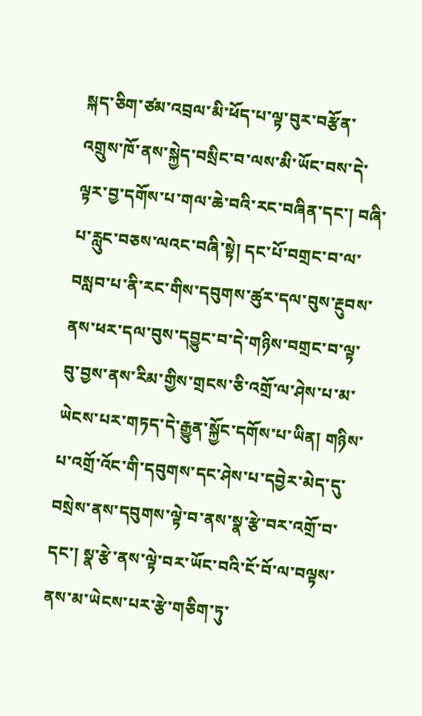སྐད་ཅིག་ཙམ་འབྲལ་མི་ཕོད་པ་ལྟ་བུར་བརྩོན་འགྲུས་ཁོ་ནས་སྐྱེད་བསྲིང་བ་ལས་མི་ཡོང་བས་དེ་ལྟར་བྱ་དགོས་པ་གལ་ཆེ་བའི་རང་བཞིན་དང་། བཞི་པ་རླུང་བཅས་ལའང་བཞི་སྟེ། དང་པོ་བགྲང་བ་ལ་བསླབ་པ་ནི་རང་གིས་དབུགས་ཚུར་དལ་བུས་རྔུབས་ནས་ཕར་དལ་བུས་དབྱུང་བ་དེ་གཉིས་བགྲང་བ་ལྟ་བུ་བྱས་ནས་རིམ་གྱིས་གྲངས་ཅི་འགྲོ་ལ་ཤེས་པ་མ་ཡེངས་པར་གཏད་དེ་རྒྱུན་སྐྱོང་དགོས་པ་ཡིན། གཉིས་པ་འགྲོ་འོང་གི་དབུགས་དང་ཤེས་པ་དབྱེར་མེད་དུ་བསྲེས་ནས་དབུགས་ལྟེ་བ་ནས་སྣ་རྩེ་བར་འགྲོ་བ་དང་། སྣ་རྩེ་ནས་ལྟེ་བར་ཡོང་བའི་ངོ་བོ་ལ་བལྟས་ནས་མ་ཡེངས་པར་རྩེ་གཅིག་ཏུ་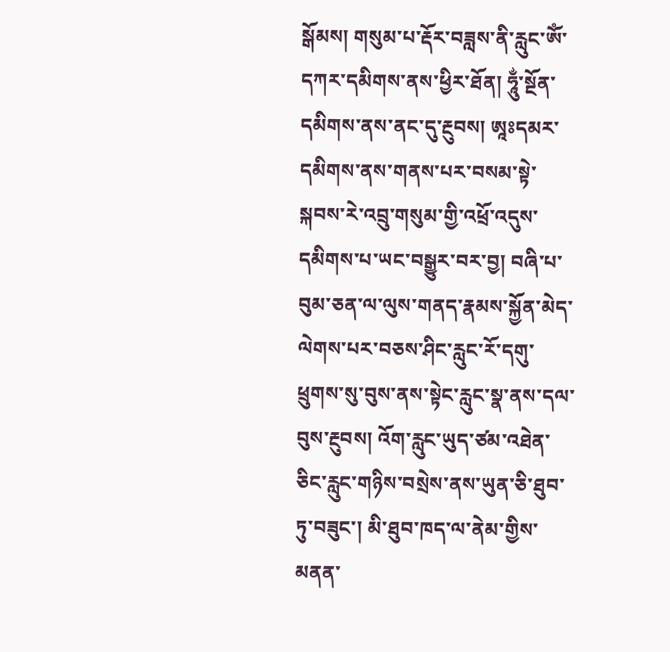སྒོམས། གསུམ་པ་རྡོར་བཟླས་ནི་རླུང་ཨོཾ་དཀར་དམིགས་ནས་ཕྱིར་ཐོན། ཧཱུྂ་སྔོན་དམིགས་ནས་ནང་དུ་རྔུབས། ཨཱཿདམར་དམིགས་ནས་གནས་པར་བསམ་སྟེ་སྐབས་རེ་འབྲུ་གསུམ་གྱི་འཕྲོ་འདུས་དམིགས་པ་ཡང་བསྒྱུར་བར་བྱ། བཞི་པ་བུམ་ཅན་ལ་ལུས་གནད་རྣམས་སྐྱོན་མེད་ལེགས་པར་བཅས་ཤིང་རླུང་རོ་དགུ་ཕྲུགས་སུ་བུས་ནས་སྟེང་རླུང་སྣ་ནས་དལ་བུས་རྔུབས། འོག་རླུང་ཡུད་ཙམ་འཐེན་ཅིང་རླུང་གཉིས་བསྲེས་ནས་ཡུན་ཅི་ཐུབ་ཏུ་བཟུང་། མི་ཐུབ་ཁད་ལ་ནེམ་གྱིས་མནན་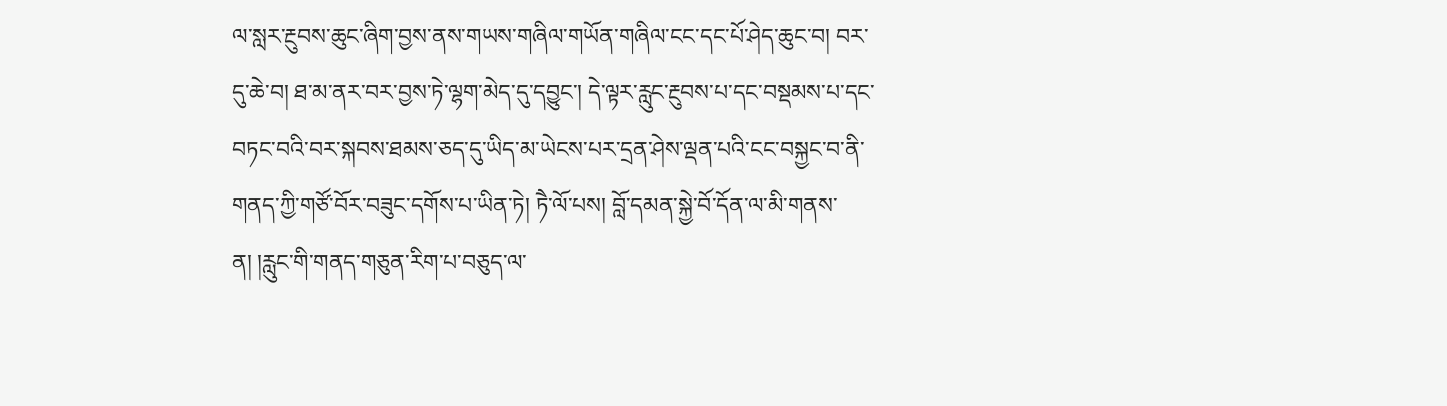ལ་སླར་རྔུབས་ཆུང་ཞིག་བྱས་ནས་གཡས་གཞིལ་གཡོན་གཞིལ་ངང་དང་པོ་ཤེད་ཆུང་བ། བར་དུ་ཆེ་བ། ཐ་མ་ནར་བར་བྱས་ཏེ་ལྷག་མེད་དུ་དབྱུང་། དེ་ལྟར་རླུང་རྔུབས་པ་དང་བསྡམས་པ་དང་བཏང་བའི་བར་སྐབས་ཐམས་ཅད་དུ་ཡིད་མ་ཡེངས་པར་དྲན་ཤེས་ལྡན་པའི་ངང་བསྐྱང་བ་ནི་གནད་ཀྱི་གཙོ་བོར་བཟུང་དགོས་པ་ཡིན་ཏེ། ཏཻ་ལོ་པས། བློ་དམན་སྐྱེ་བོ་དོན་ལ་མི་གནས་ན། །རླུང་གི་གནད་གཅུན་རིག་པ་བཅུད་ལ་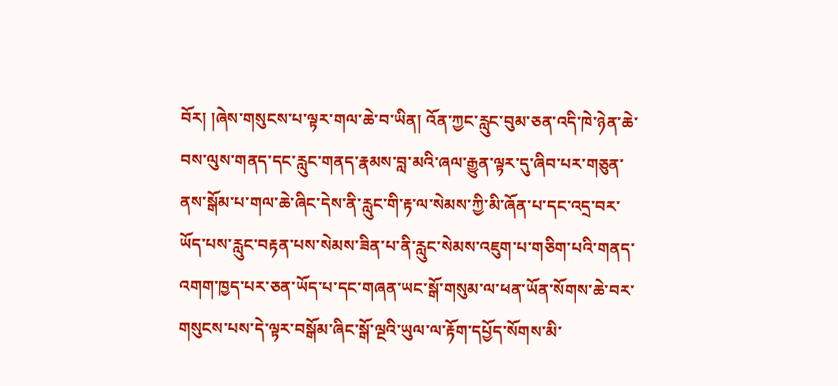བོར། །ཞེས་གསུངས་པ་ལྟར་གལ་ཆེ་བ་ཡིན། འོན་ཀྱང་རླུང་བུམ་ཅན་འདི་ཁེ་ཉེན་ཆེ་བས་ལུས་གནད་དང་རླུང་གནད་རྣམས་བླ་མའི་ཞལ་རྒྱུན་ལྟར་དུ་ཞིབ་པར་གཅུན་ནས་སྒོམ་པ་གལ་ཆེ་ཞིང་དེས་ནི་རླུང་གི་རྟ་ལ་སེམས་ཀྱི་མི་ཞོན་པ་དང་འདྲ་བར་ཡོད་པས་རླུང་བརྟན་པས་སེམས་ཟིན་པ་ནི་རླུང་སེམས་འཇུག་པ་གཅིག་པའི་གནད་འགག་ཁྱད་པར་ཅན་ཡོད་པ་དང་གཞན་ཡང་སྒོ་གསུམ་ལ་ཕན་ཡོན་སོགས་ཆེ་བར་གསུངས་པས་དེ་ལྟར་བསྒོམ་ཞིང་སྒོ་ལྔའི་ཡུལ་ལ་རྟོག་དཔྱོད་སོགས་མི་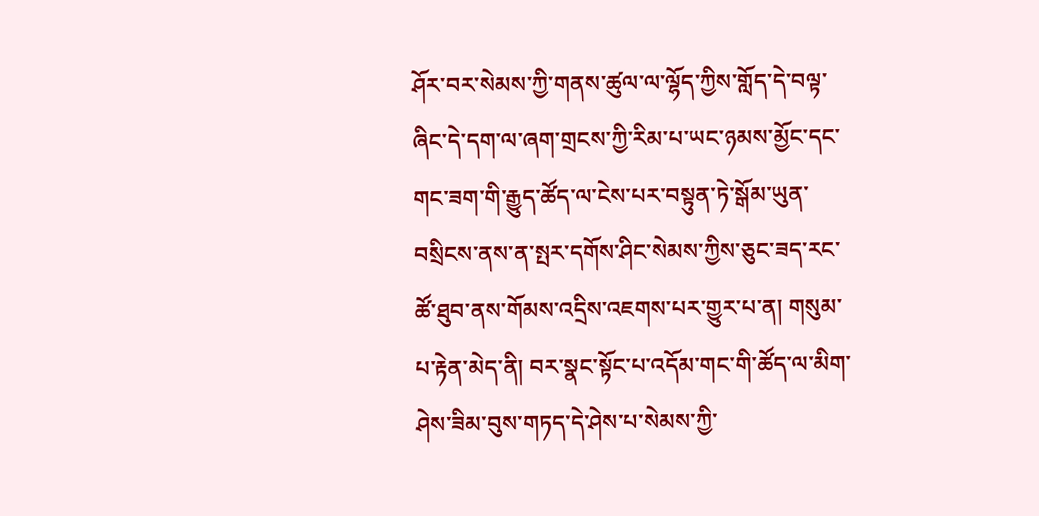ཤོར་བར་སེམས་ཀྱི་གནས་ཚུལ་ལ་ལྷོད་ཀྱིས་གློད་དེ་བལྟ་ཞིང་དེ་དག་ལ་ཞག་གྲངས་ཀྱི་རིམ་པ་ཡང་ཉམས་མྱོང་དང་གང་ཟག་གི་རྒྱུད་ཚོད་ལ་ངེས་པར་བསྟུན་ཏེ་སྒོམ་ཡུན་བསྲིངས་ནས་ན་སྤར་དགོས་ཤིང་སེམས་ཀྱིས་ཅུང་ཟད་རང་ཚོ་ཐུབ་ནས་གོམས་འདྲིས་འཇགས་པར་གྱུར་པ་ན། གསུམ་པ་རྟེན་མེད་ནི། བར་སྣང་སྟོང་པ་འདོམ་གང་གི་ཚོད་ལ་མིག་ཤེས་ཟིམ་བུས་གཏད་དེ་ཤེས་པ་སེམས་ཀྱི་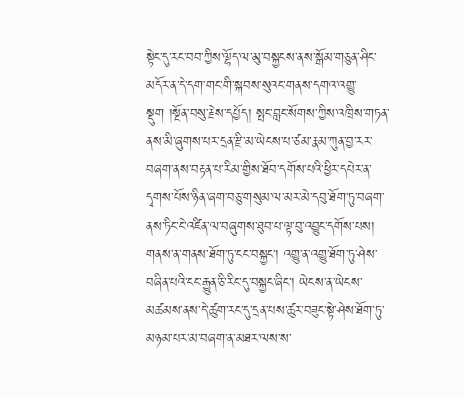སྟེང་དུ་རང་བབ་ཀྱིས་ལྷོད་ལ་མུ་བསྐྱངས་ནས་སྒོམ་གཅུན་ཤིང་མདོར་ན་དེ་དག་གང་གི་སྐབས་སུའང་གནས་དགའ་འགྱུ་སྡུག །སྔོན་བསུ་རྗེས་དཔྱོད། སྤང་བླང་སོགས་ཀྱིས་འཁྲིས་གཏན་ནས་མི་ཞུགས་པར་དྲན་རྫི་མ་ཡེངས་པ་ཙམ་རྣམ་ཀུན་བྱ་རར་བཞག་ནས་བརྟན་པ་རིམ་གྱིས་ཐོབ་དགོས་པའི་ཕྱིར་དཔེར་ན་དྭགས་པོས་ཉིན་ཞག་བཅུ་གསུམ་ལ་མར་མེ་དབུ་ཐོག་ཏུ་བཞག་ནས་ཏིང་ངེ་འཛིན་ལ་བཞུགས་ཐུབ་པ་ལྟ་བུ་འབྱུང་དགོས་པས། གནས་ན་གནས་ཐོག་ཏུ་ངང་བསྐྱང་། འགྱུ་ན་འགྱུ་ཐོག་ཏུ་ཤེས་བཞིན་པའི་ངང་རྒྱུན་ཅི་རིང་དུ་བསྐྱང་ཞིང་། ཡེངས་ན་ཡེངས་མཚམས་ནས་དེ་ཚུག་རང་དུ་དྲན་པས་ཚུར་བཟུང་སྟེ་ཤེས་ཐོག་ཏུ་མཉམ་པར་མ་བཞག་ན་མཐར་ལས་ས་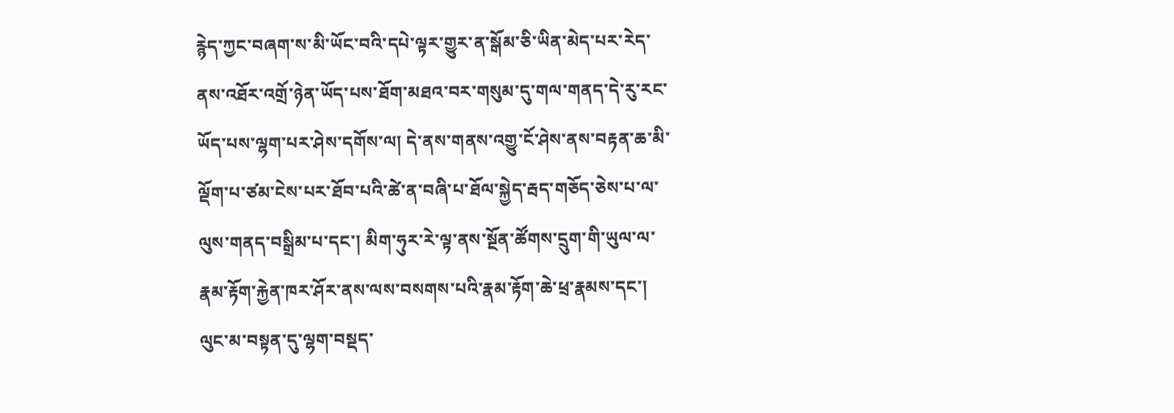རྙེད་ཀྱང་བཞག་ས་མི་ཡོང་བའི་དཔེ་ལྟར་གྱུར་ན་སྒོམ་ཅི་ཡིན་མེད་པར་རེད་ནས་འཐོར་འགྲོ་ཉེན་ཡོད་པས་ཐོག་མཐའ་བར་གསུམ་དུ་གལ་གནད་དེ་རུ་རང་ཡོད་པས་ལྷག་པར་ཤེས་དགོས་ལ། དེ་ནས་གནས་འགྱུ་ངོ་ཤེས་ནས་བརྟན་ཆ་མི་ལྡོག་པ་ཙམ་ངེས་པར་ཐོབ་པའི་ཚེ་ན་བཞི་པ་ཐོལ་སྐྱེད་རྦད་གཅོད་ཅེས་པ་ལ་ལུས་གནད་བསྒྲིམ་པ་དང་། མིག་ཧུར་རེ་ལྟ་ནས་སྔོན་ཚོགས་དྲུག་གི་ཡུལ་ལ་རྣམ་རྟོག་རྐྱེན་ཁར་ཤོར་ནས་ལས་བསགས་པའི་རྣམ་རྟོག་ཆེ་ཕྲ་རྣམས་དང་། ལུང་མ་བསྟན་དུ་ལྷག་བསྡད་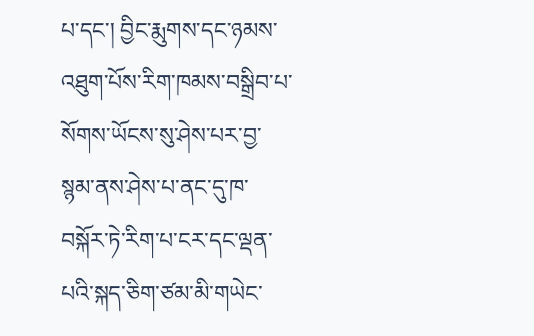པ་དང་། བྱིང་རྨུགས་དང་ཉམས་འཐུག་པོས་རིག་ཁམས་བསྒྲིབ་པ་སོགས་ཡོངས་སུ་ཤེས་པར་བྱ་སྙམ་ནས་ཤེས་པ་ནང་དུ་ཁ་བསྐོར་ཏེ་རིག་པ་ངར་དང་ལྡན་པའི་སྐད་ཅིག་ཙམ་མི་གཡེང་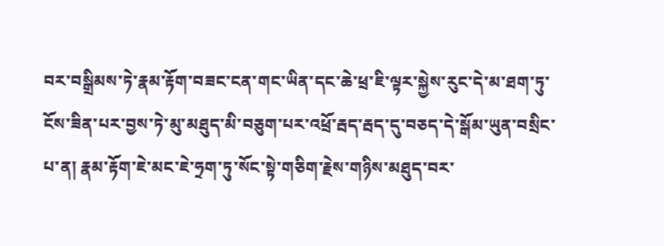བར་བསྒྲིམས་ཏེ་རྣམ་རྟོག་བཟང་ངན་གང་ཡིན་དང་ཆེ་ཕྲ་ཇི་ལྟར་སྐྱེས་རུང་དེ་མ་ཐག་ཏུ་ངོས་ཟིན་པར་བྱས་ཏེ་མུ་མཐུད་མི་བཅུག་པར་འཕྲོ་རྦད་རྦད་དུ་བཅད་དེ་སྒོམ་ཡུན་བསྲིང་པ་ན། རྣམ་རྟོག་ཇེ་མང་ཇེ་ཧྲག་ཏུ་སོང་སྟེ་གཅིག་རྗེས་གཉིས་མཐུད་བར་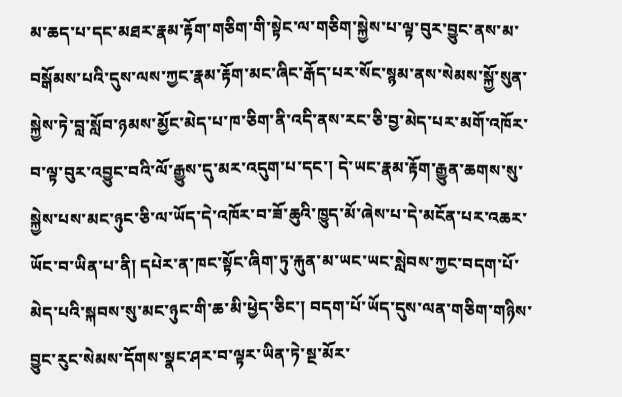མ་ཆད་པ་དང་མཐར་རྣམ་རྟོག་གཅིག་གི་སྟེང་ལ་གཅིག་སྐྱེས་པ་ལྟ་བུར་བྱུང་ནས་མ་བསྒོམས་པའི་དུས་ལས་ཀྱང་རྣམ་རྟོག་མང་ཞིང་རྒོད་པར་སོང་སྙམ་ནས་སེམས་སྐྱོ་སུན་སྐྱེས་ཏེ་བླ་སློབ་ཉམས་མྱོང་མེད་པ་ཁ་ཅིག་ནི་འདི་ནས་རང་ཅི་བྱ་མེད་པར་མགོ་འཁོར་བ་ལྟ་བུར་འབྱུང་བའི་ལོ་རྒྱུས་དུ་མར་འདུག་པ་དང་། དེ་ཡང་རྣམ་རྟོག་རྒྱུན་ཆགས་སུ་སྐྱེས་པས་མང་ཉུང་ཅི་ལ་ཡོད་དེ་འཁོར་བ་ཟོ་ཆུའི་ཁྱུད་མོ་ཞེས་པ་དེ་མངོན་པར་འཆར་ཡོང་བ་ཡིན་པ་ནི། དཔེར་ན་ཁང་སྟོང་ཞིག་ཏུ་རྐུན་མ་ཡང་ཡང་སླེབས་ཀྱང་བདག་པོ་མེད་པའི་སྐབས་སུ་མང་ཉུང་གི་ཆ་མི་ཕྱེད་ཅིང་། བདག་པོ་ཡོད་དུས་ལན་གཅིག་གཉིས་བྱུང་རུང་སེམས་དོགས་སྣང་ཤར་བ་ལྟར་ཡིན་ཏེ་སྔ་མོར་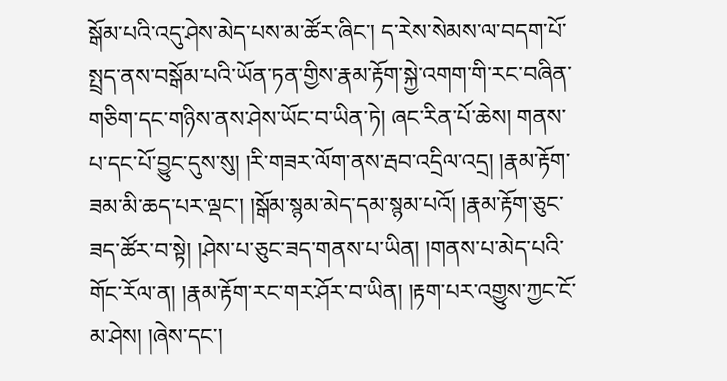སྒོམ་པའི་འདུ་ཤེས་མེད་པས་མ་ཚོར་ཞིང་། ད་རེས་སེམས་ལ་བདག་པོ་སྤྲད་ནས་བསྒོམ་པའི་ཡོན་ཏན་གྱིས་རྣམ་རྟོག་སྐྱེ་འགག་གི་རང་བཞིན་གཅིག་དང་གཉིས་ནས་ཤེས་ཡོང་བ་ཡིན་ཏེ། ཞང་རིན་པོ་ཆེས། གནས་པ་དང་པོ་བྱུང་དུས་སུ། །རི་གཟར་ལོག་ནས་རྦབ་འདྲིལ་འདྲ། །རྣམ་རྟོག་ཟམ་མི་ཆད་པར་ལྡང་། །སྒོམ་སྙམ་མེད་དམ་སྙམ་པའོ། །རྣམ་རྟོག་ཅུང་ཟད་ཚོར་བ་སྟེ། །ཤེས་པ་ཅུང་ཟད་གནས་པ་ཡིན། །གནས་པ་མེད་པའི་གོང་རོལ་ན། །རྣམ་རྟོག་རང་གར་ཤོར་བ་ཡིན། །རྟག་པར་འགྱུས་ཀྱང་ངོ་མ་ཤེས། །ཞེས་དང་།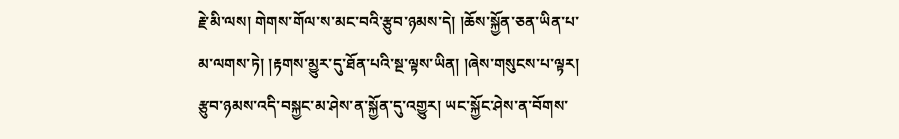རྗེ་མི་ལས། གེགས་གོལ་ས་མང་བའི་རྩུབ་ཉམས་དེ། །ཆོས་སྐྱོན་ཅན་ཡིན་པ་མ་ལགས་ཏེ། །རྟགས་མྱུར་དུ་ཐོན་པའི་སྔ་ལྟས་ཡིན། །ཞེས་གསུངས་པ་ལྟར། རྩུབ་ཉམས་འདི་བསྐྱང་མ་ཤེས་ན་སྐྱོན་དུ་འགྱུར། ཡང་སྐྱོང་ཤེས་ན་བོགས་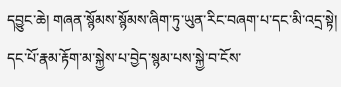དབྱུང་ཆེ། གཞན་སྙོམས་སྙོམས་ཞིག་ཏུ་ཡུན་རིང་བཞག་པ་དང་མི་འདྲ་སྟེ། དང་པོ་རྣམ་རྟོག་མ་སྐྱེས་པ་བྱེད་སྙམ་པས་སྐྱེ་བ་ངོས་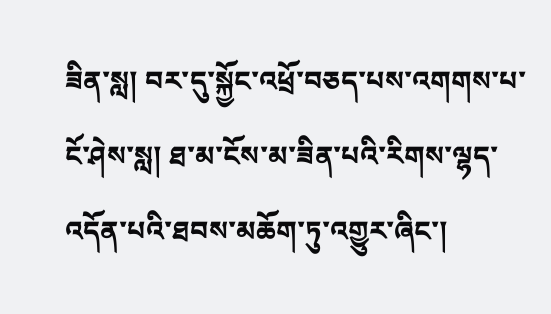ཟིན་སླ། བར་དུ་སྐྱོང་འཕྲོ་བཅད་པས་འགགས་པ་ངོ་ཤེས་སླ། ཐ་མ་ངོས་མ་ཟིན་པའི་རིགས་ལྷད་འདོན་པའི་ཐབས་མཆོག་ཏུ་འགྱུར་ཞིང་།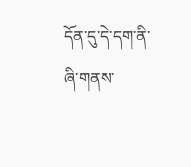དོན་དུ་དེ་དག་ནི་ཞི་གནས་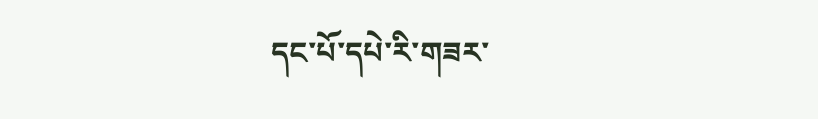དང་པོ་དཔེ་རི་གཟར་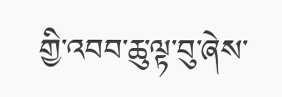གྱི་འབབ་ཆུ་ལྟ་བུ་ཞེས་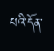པའི་དོན་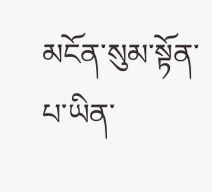མངོན་སུམ་སྟོན་པ་ཡིན་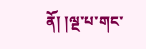ནོ། །ལྔ་པ་གང་